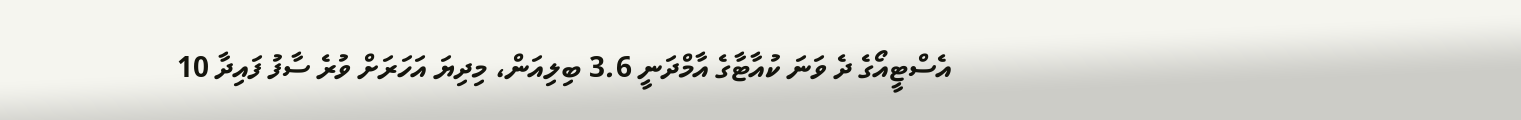އެސްޓީއޯގެ ދެ ވަނަ ކުއާޓާގެ އާމްދަނީ 3.6 ބިލިއަން، މިދިޔަ އަހަރަށް ވުރެ ސާފު ފައިދާ 10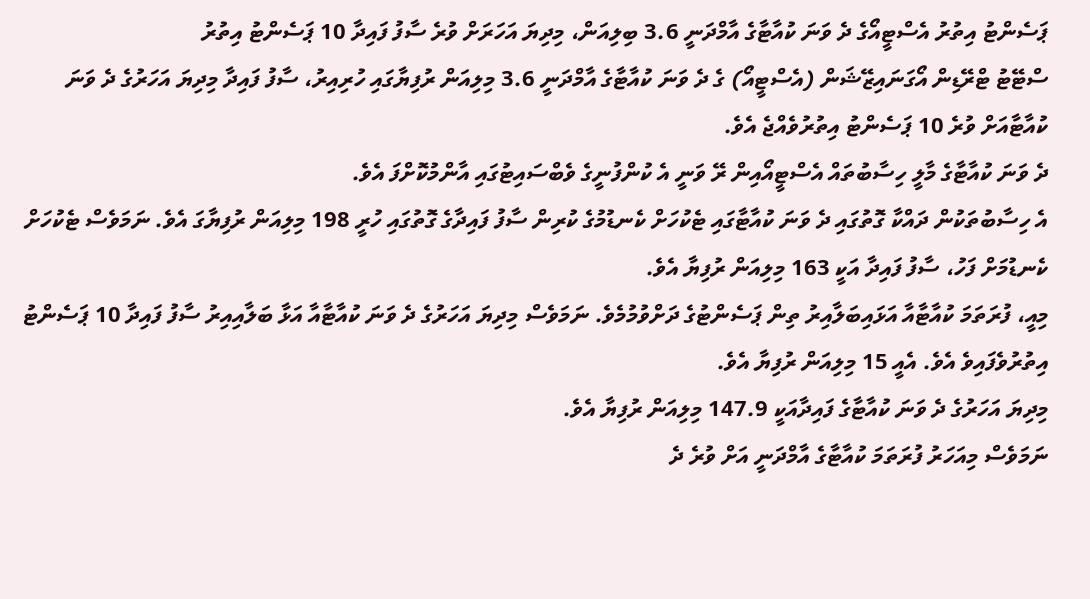ޕަސެންޓު އިތުރު އެސްޓީއޯގެ ދެ ވަނަ ކުއާޓާގެ އާމްދަނީ 3.6 ބިލިއަން، މިދިޔަ އަހަރަށް ވުރެ ސާފު ފައިދާ 10 ޕަސެންޓު އިތުރު
ސްޓޭޓު ޓްރޭޑިން އޯގަނައިޒޭޝަން (އެސްޓީއޯ) ގެ ދެ ވަނަ ކުއާޓާގެ އާމްދަނީ 3.6 މިލިއަން ރުފިޔާގައި ހުރިއިރު، ސާފު ފައިދާ މިދިޔަ އަހަރުގެ ދެ ވަނަ ކުއާޓާއަށް ވުރެ 10 ޕަސެންޓު އިތުރުވެއްޖެ އެވެ.
ދެ ވަނަ ކުއާޓާގެ މާލީ ހިސާބުތައް އެސްޓީއޯއިން ރޭ ވަނީ އެ ކުންފުނީގެ ވެބްސައިޓުގައި އާންމުކޮށްފަ އެވެ.
އެ ހިސާބުތަކުން ދައްކާ ގޮތުގައި ދެ ވަނަ ކުއާޓާގައި ޓެކުހަށް ކެނޑުމުގެ ކުރިން ސާފު ފައިދާގެ ގޮތުގައި ހުރީ 198 މިލިއަން ރުފިޔާގަ އެވެ. ނަމަވެސް ޓެކުހަށް ކެނޑުމަށް ފަހު، ސާފު ފައިދާ އަކީ 163 މިލިއަން ރުފިޔާ އެވެ.
މިއީ، ފުރަތަމަ ކުއާޓާއާ އަޅައިބަލާއިރު ތިން ޕަސެންޓުގެ ދަށްވުމުމެވެ. ނަމަވެސް މިދިޔަ އަހަރުގެ ދެ ވަނަ ކުއާޓާއާ އަޅާ ބަލާއިއިރު ސާފު ފައިދާ 10 ޕަސެންޓު އިތުރުވެފައިވެ އެވެ. އެއީ 15 މިލިއަން ރުފިޔާ އެވެ.
މިދިޔަ އަހަރުގެ ދެ ވަނަ ކުއާޓާގެ ފައިދާއަކީ 147.9 މިލިއަން ރުފިޔާ އެވެ.
ނަމަވެސް މިއަހަރު ފުރަތަމަ ކުއާޓާގެ އާމްދަނީ އަށް ވުރެ ދެ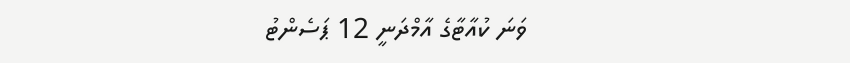ވަނަ ކުއާޓާގެ އާމްދަނީ 12 ޕަސެންޓު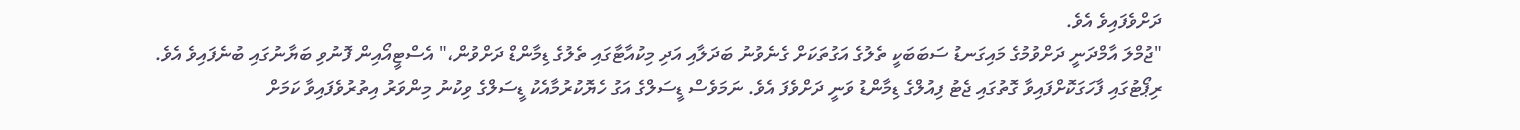ދަށްވެފައިވެ އެވެ.
"ޖުމްލަ އާމްދަނީ ދަށްވުމުގެ މައިގަނޑު ސަބަބަކީ ތެލުގެ އަގުތަކަށް ގެނެވުނު ބަދަލާއި އަދި މިކުއާޓާގައި ތެލުގެ ޑިމާންޑް ދަށްވުން،" އެސްޓީއޯއިން ފޮނުވި ބަޔާނުގައި ބުނެފައިވެ އެވެ.
ރިޕޯޓުގައި ފާހަގަކޮށްފައިވާ ގޮތުގައި ޖެޓު ފިއުލްގެ ޑިމާންޑު ވަނީ ދަށްވެފަ އެވެ. ނަމަވެސް ޑީސަލްގެ އަގު ހެޔޮކުރުމާއެކު ޑީސަލްގެ ވިކުނު މިންވަރު އިތުރުވެފައިވާ ކަމަށް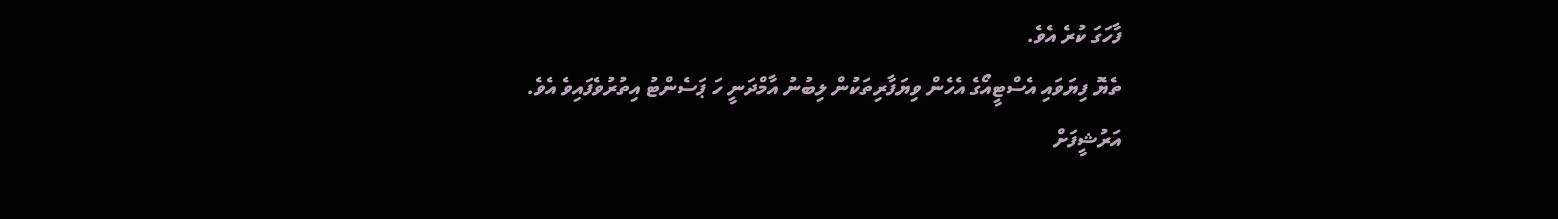ފާހަގަ ކުރެ އެވެ.
ތެޔޮ ފިޔަވައި އެސްޓީއޯގެ އެހެން ވިޔަފާރިތަކުން ލިބުނު އާމްދަނީ ހަ ޕަސެންޓު އިތުރުވެފައިވެ އެވެ.
އަރުޝީފަށް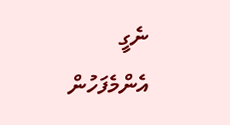ނެގީ
އެންމެފަހުން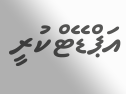އަޕްޑޭޓްކުރީ